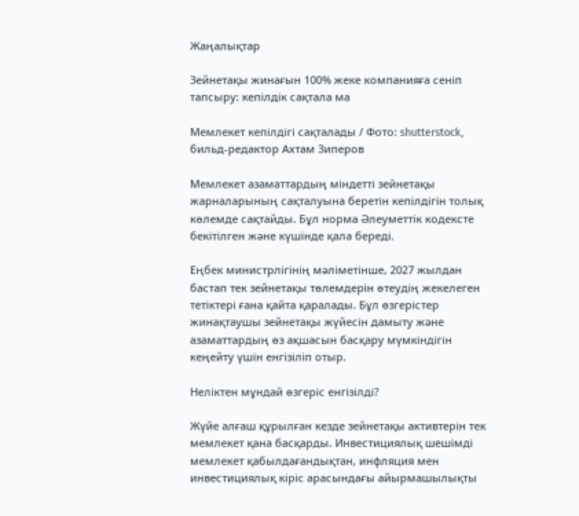Жаңалықтар

Зейнетақы жинағын 100% жеке компанияға сеніп тапсыру: кепілдік сақтала ма

Мемлекет кепілдігі сақталады / Фото: shutterstock, бильд-редактор Ахтам Зиперов

Мемлекет азаматтардың міндетті зейнетақы жарналарының сақталуына беретін кепілдігін толық көлемде сақтайды. Бұл норма Әлеуметтік кодексте бекітілген және күшінде қала береді.

Еңбек министрлігінің мәліметінше, 2027 жылдан бастап тек зейнетақы төлемдерін өтеудің жекелеген тетіктері ғана қайта қаралады. Бұл өзгерістер жинақтаушы зейнетақы жүйесін дамыту және азаматтардың өз ақшасын басқару мүмкіндігін кеңейту үшін енгізіліп отыр.

Неліктен мұндай өзгеріс енгізілді?

Жүйе алғаш құрылған кезде зейнетақы активтерін тек мемлекет қана басқарды. Инвестициялық шешімді мемлекет қабылдағандықтан, инфляция мен инвестициялық кіріс арасындағы айырмашылықты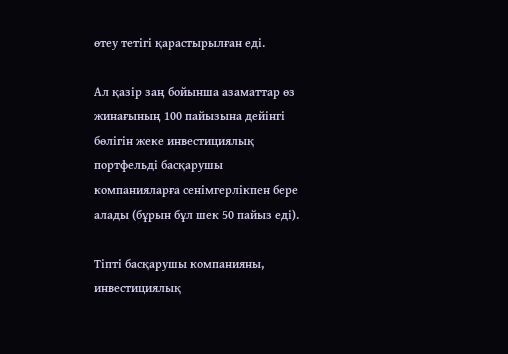өтеу тетігі қарастырылған еді.

Ал қазір заң бойынша азаматтар өз жинағының 100 пайызына дейінгі бөлігін жеке инвестициялық портфельді басқарушы компанияларға сенімгерлікпен бере алады (бұрын бұл шек 50 пайыз еді).

Тіпті басқарушы компанияны, инвестициялық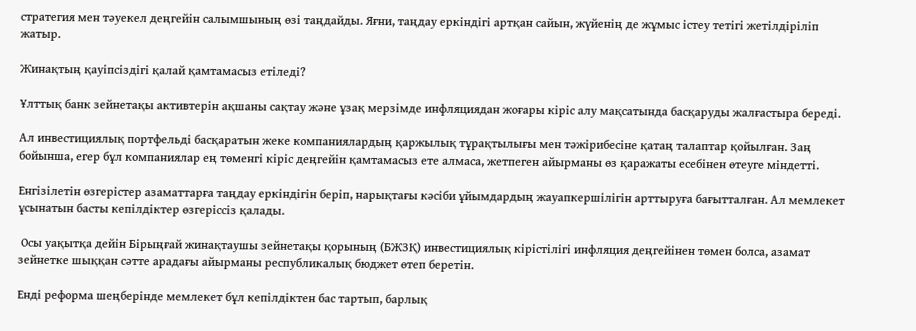стратегия мен тәуекел деңгейін салымшының өзі таңдайды. Яғни, таңдау еркіндігі артқан сайын, жүйенің де жұмыс істеу тетігі жетілдіріліп жатыр.

Жинақтың қауіпсіздігі қалай қамтамасыз етіледі?

Ұлттық банк зейнетақы активтерін ақшаны сақтау және ұзақ мерзімде инфляциядан жоғары кіріс алу мақсатында басқаруды жалғастыра береді.

Ал инвестициялық портфельді басқаратын жеке компаниялардың қаржылық тұрақтылығы мен тәжірибесіне қатаң талаптар қойылған. Заң бойынша, егер бұл компаниялар ең төменгі кіріс деңгейін қамтамасыз ете алмаса, жетпеген айырманы өз қаражаты есебінен өтеуге міндетті.

Енгізілетін өзгерістер азаматтарға таңдау еркіндігін беріп, нарықтағы кәсіби ұйымдардың жауапкершілігін арттыруға бағытталған. Ал мемлекет ұсынатын басты кепілдіктер өзгеріссіз қалады.

 Осы уақытқа дейін Бірыңғай жинақтаушы зейнетақы қорының (БЖЗҚ) инвестициялық кірістілігі инфляция деңгейінен төмен болса, азамат зейнетке шыққан сәтте арадағы айырманы республикалық бюджет өтеп беретін.

Енді реформа шеңберінде мемлекет бұл кепілдіктен бас тартып, барлық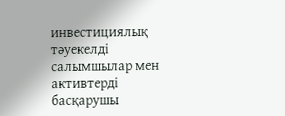инвестициялық тәуекелді салымшылар мен активтерді басқарушы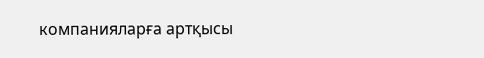компанияларға артқысы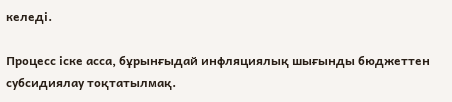келеді.

Процесс іске асса, бұрынғыдай инфляциялық шығынды бюджеттен субсидиялау тоқтатылмақ.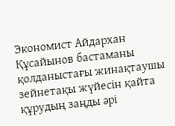Экономист Айдархан Құсайынов бастаманы қолданыстағы жинақтаушы зейнетақы жүйесін қайта құрудың заңды әрі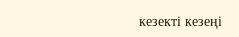кезекті кезеңі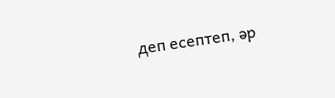деп есептеп, әр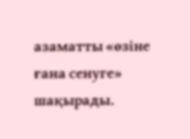азаматты «өзіне ғана сенуге» шақырады.